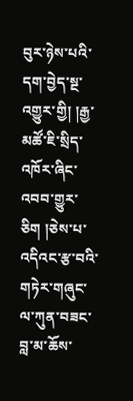བུར་ཉེས་པའི་དག་བྱེད་སྔ་འགྱུར་གྱི། །རྒྱ་མཚོ་ཇི་སྲིད་འཁོར་ཞིང་འབབ་གྱུར་ཅིག །ཅེས་པ་འདིའང་རྩ་བའི་གཏེར་གཞུང་ལ་ཀུན་བཟང་བླ་མ་ཆོས་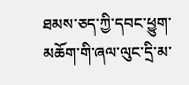ཐམས་ཅད་ཀྱི་དབང་ཕྱུག་མཆོག་གི་ཞལ་ལུང་དྲི་མ་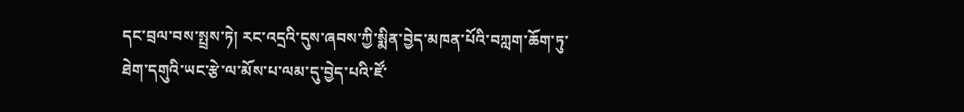དང་བྲལ་བས་སྤྲས་ཏེ། རང་འདྲའི་དུས་ཞབས་ཀྱི་སྨིན་བྱེད་མཁན་པོའི་བཀླག་ཆོག་ཏུ་ཐེག་དགུའི་ཡང་རྩེ་ལ་མོས་པ་ལམ་དུ་བྱེད་པའི་ཛོ་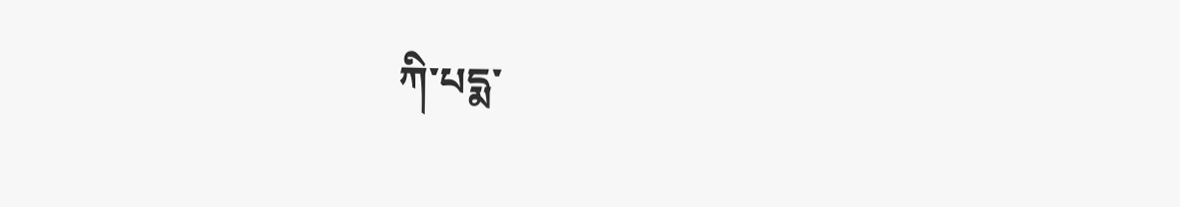ཀི་པདྨ་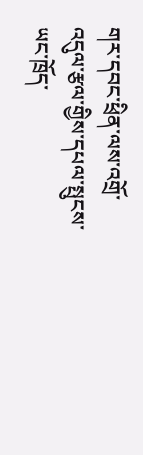གར་དབང་ཕྲིན་ལས་འགྲོ་འདུལ་རྩལ་གྱིས་དཔལ་སྤུངས་ཡང་ཁྲོད་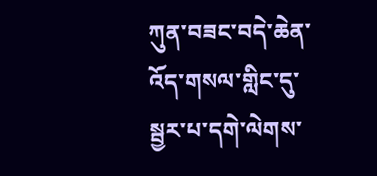ཀུན་བཟང་བདེ་ཆེན་འོད་གསལ་གླིང་དུ་སྦྱར་པ་དགེ་ལེགས་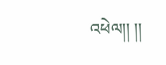འཕེལ།། །།